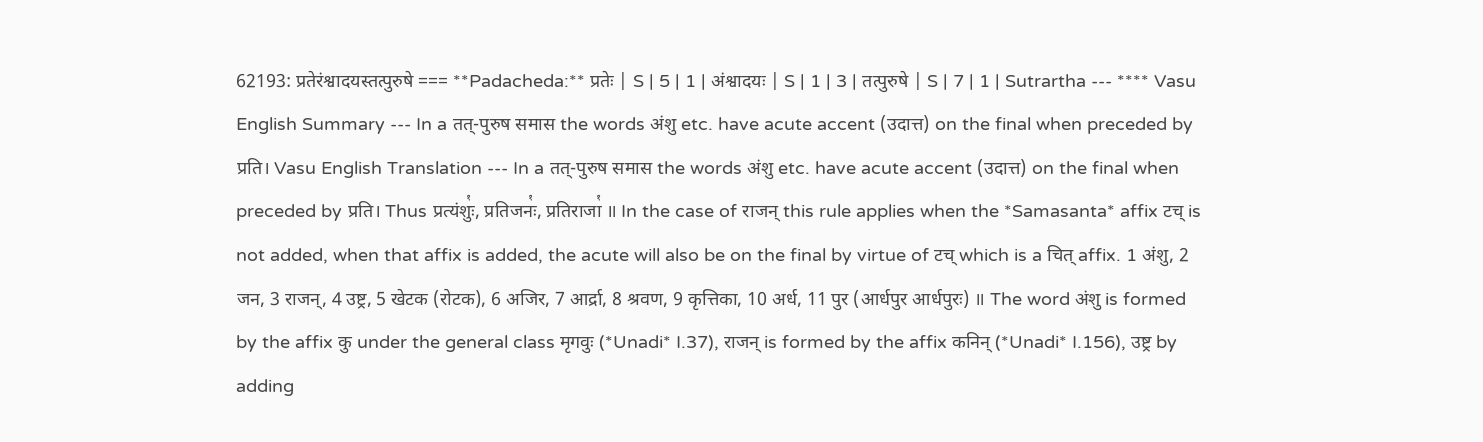62193: प्रतेरंश्वादयस्तत्पुरुषे === **Padacheda:** प्रतेः | S | 5 | 1 | अंश्वादयः | S | 1 | 3 | तत्पुरुषे | S | 7 | 1 | Sutrartha --- **** Vasu English Summary --- In a तत्-पुरुष समास the words अंशु etc. have acute accent (उदात्त) on the final when preceded by प्रति। Vasu English Translation --- In a तत्-पुरुष समास the words अंशु etc. have acute accent (उदात्त) on the final when preceded by प्रति। Thus प्रत्यंशुः꣡, प्रतिजनः꣡, प्रतिराजा꣡ ॥ In the case of राजन् this rule applies when the *Samasanta* affix टच् is not added, when that affix is added, the acute will also be on the final by virtue of टच् which is a चित् affix. 1 अंशु, 2 जन, 3 राजन्, 4 उष्ट्र, 5 खेटक (रोटक), 6 अजिर, 7 आर्द्रा, 8 श्रवण, 9 कृत्तिका, 10 अर्ध, 11 पुर (आर्धपुर आर्धपुरः) ॥ The word अंशु is formed by the affix कु under the general class मृगवुः (*Unadi* I.37), राजन् is formed by the affix कनिन् (*Unadi* I.156), उष्ट्र by adding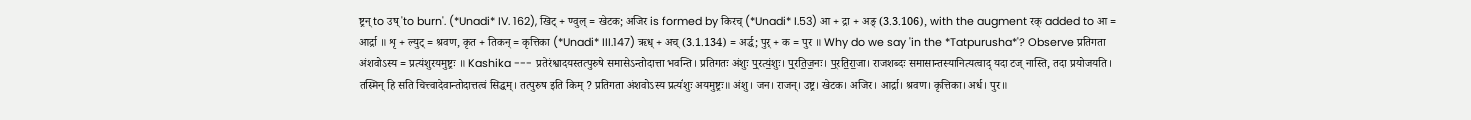ष्ट्रन् to उष् 'to burn'. (*Unadi* IV. 162), खिट् + ण्वुल् = खेटक; अजिर is formed by किरच् (*Unadi* I.53) आ + द्रा + अङ् (3.3.106), with the augment रक् added to आ = आर्द्रा ॥ शृ + ल्युट् = श्रवण, कृत + तिकन् = कृत्तिका (*Unadi* III.147) ऋध् + अच् (3.1.134) = अर्द्ध; पुर् + क = पुर ॥ Why do we say 'in the *Tatpurusha*'? Observe प्रतिगता अंशवोऽस्य = प्रत्यंशुरयमुष्ट्रः ॥ Kashika --- प्रतेरंश्वादयस्तत्पुरुषे समासेऽन्तोदात्ता भवन्ति। प्रतिगतः अंशुः प्॒रत्यं॒शुः। प्॒रति॒ज॒नः। प्॒रति॒रा॒जा। राजशब्दः समासान्तस्यानित्यत्वाद् यदा टज् नास्ति, तदा प्रयोजयति। तस्मिन् हि सति चित्त्वादेवान्तोदात्तत्वं सिद्धम्। तत्पुरुष इति किम् ? प्रतिगता अंशवोऽस्य प्रत्यं॑शुः अयमुष्ट्रः॥ अंशु। जन। राजन्। उष्ट्र। खेटक। अजिर। आर्द्रा। श्रवण। कृत्तिका। अर्ध। पुर॥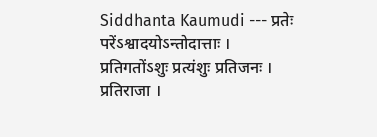Siddhanta Kaumudi --- प्रतेः परेंऽश्वादयोऽन्तोदात्ताः । प्रतिगतोंऽशुः प्रत्यंशुः प्रतिजनः । प्रतिराजा ।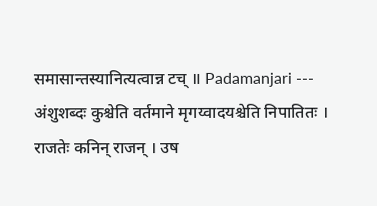समासान्तस्यानित्यत्वान्न टच् ॥ Padamanjari --- अंशुशब्दः कुश्चेति वर्तमाने मृगय्वादयश्चेति निपातितः । राजतेः कनिन् राजन् । उष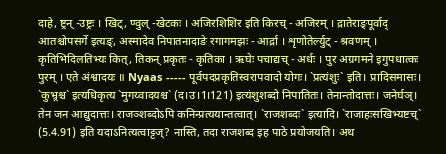दाहे, ष्ट्रन् -उष्ट्रः । खिट्, ण्वुल् -खेटकः । अजिरशिशिर इति किरच् - अजिरम् । द्रातेराङ्पूर्वाद् आतश्चोपसर्गे इत्यङ्, अस्मादेव निपातनादाङे रगागमझः - आर्द्रा । शृणोतेर्ल्युट् - श्रवणम् । कृतिभिदिलतिभ्यः कित्, तिकन् प्रकृतः - कृतिका । ऋघेः पचाद्यच् - अर्धः । पुर अग्रगमने इगुपधात्कः पुरम् । एते अंश्वादयः ॥ Nyaas ----- पूर्वपदप्रकृतिस्वरापवादो योगः। `प्रत्यंशुः` इति। प्रादिसमासः। `कुभ्र्रश्च` इत्यधिकृत्य `मुगय्वादयश्च` (द।उ।1।121) इत्यंशुशब्दो निपातितः। तेनान्तोदात्तः। जनेर्घञ्। तेन जन आद्युदात्तः। राजञ्शब्दोऽपि कनिन्प्रत्ययान्तत्वात्। `राजशब्दः` इत्यादि। `राजाहःसखिभ्यष्टच्` (5.4.91) इति यदाऽनित्यत्वाट्टज्? नास्ति, तदा राजशब्द इह पाठे प्रयोजयति। अथ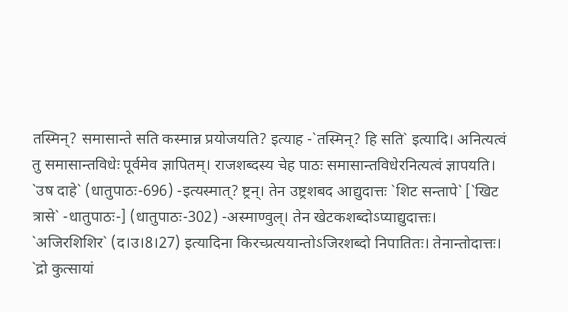तस्मिन्? समासान्ते सति कस्मान्न प्रयोजयति? इत्याह -`तस्मिन्? हि सति` इत्यादि। अनित्यत्वं तु समासान्तविधेः पूर्वमेव ज्ञापितम्। राजशब्दस्य चेह पाठः समासान्तविधेरनित्यत्वं ज्ञापयति। `उष दाहे` (धातुपाठः-696) -इत्यस्मात्? ष्ट्रन्। तेन उष्ट्रशबद आद्युदात्तः `शिट सन्तापे` [`खिट त्रासे` -धातुपाठः-] (धातुपाठः-302) -अस्माण्वुल्। तेन खेटकशब्दोऽप्याद्युदात्तः। `अजिरशिशिर` (द।उ।8।27) इत्यादिना किरच्प्रत्ययान्तोऽजिरशब्दो निपातितः। तेनान्तोदात्तः। `द्रो कुत्सायां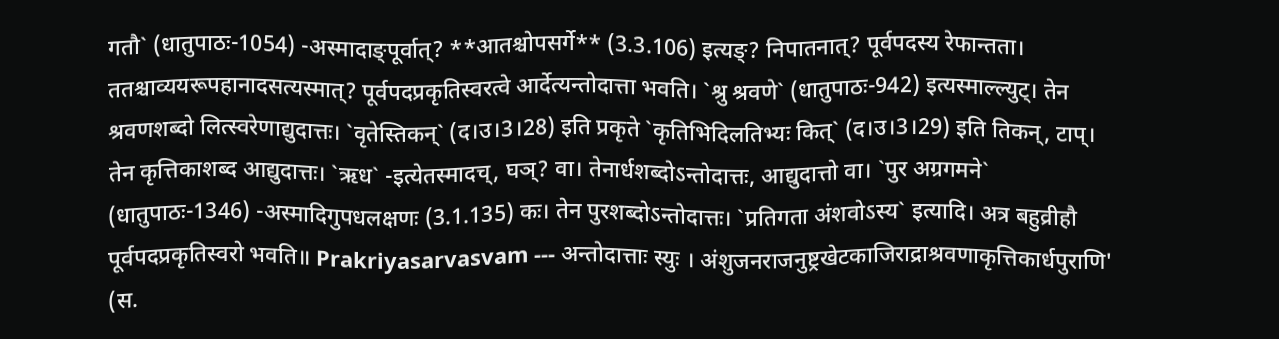गतौ` (धातुपाठः-1054) -अस्मादाङ्पूर्वात्? **आतश्चोपसर्गे** (3.3.106) इत्यङ्? निपातनात्? पूर्वपदस्य रेफान्तता। ततश्चाव्ययरूपहानादसत्यस्मात्? पूर्वपदप्रकृतिस्वरत्वे आर्देत्यन्तोदात्ता भवति। `श्रु श्रवणे` (धातुपाठः-942) इत्यस्माल्ल्युट्। तेन श्रवणशब्दो लित्स्वरेणाद्युदात्तः। `वृतेस्तिकन्` (द।उ।3।28) इति प्रकृते `कृतिभिदिलतिभ्यः कित्` (द।उ।3।29) इति तिकन्, टाप्। तेन कृत्तिकाशब्द आद्युदात्तः। `ऋध` -इत्येतस्मादच्, घञ्? वा। तेनार्धशब्दोऽन्तोदात्तः, आद्युदात्तो वा। `पुर अग्रगमने` (धातुपाठः-1346) -अस्मादिगुपधलक्षणः (3.1.135) कः। तेन पुरशब्दोऽन्तोदात्तः। `प्रतिगता अंशवोऽस्य` इत्यादि। अत्र बहुव्रीहौ पूर्वपदप्रकृतिस्वरो भवति॥ Prakriyasarvasvam --- अन्तोदात्ताः स्युः । अंशुजनराजनुष्ट्रखेटकाजिराद्राश्रवणाकृत्तिकार्धपुराणि' (स.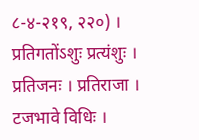८-४-२१९, २२०) । प्रतिगतोंऽशुः प्रत्यंशुः । प्रतिजनः । प्रतिराजा । टजभावे विधिः ।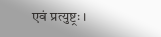एवं प्रत्युष्ट्रः ।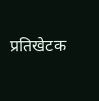प्रतिखेटक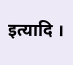इत्यादि ।